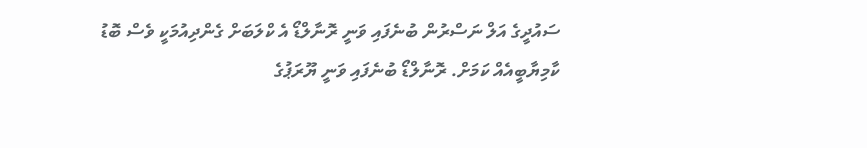ސައުދީގެ އަލް ނަސްރުން ބުނެފައި ވަނީ ރޮނާލްޑޯ އެ ކްލަބަށް ގެންދިއުމަކީ ވެސް ބޮޑު ކާމިޔާބީއެއް ކަމަށް. ރޮނާލްޑޯ ބުނެފައި ވަނީ ޔޫރަޕުގެ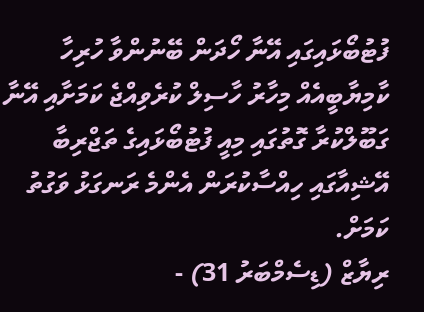ފުޓުބޯޅައިގައި އޭނާ ހޯދަން ބޭނުންވާ ހުރިހާ ކާމިޔާބީއެއް މިހާރު ހާސިލް ކުރެވިއްޖެ ކަމަށާއި އޭނާ ގަބޫލްކުރާ ގޮތުގައި މިއީ ފުޓުބޯޅައިގެ ތަޖްރިބާ އޭޝިއާގައި ހިއްސާކުރަން އެންމެ ރަނގަޅު ވަގުތު ކަމަށް.
ރިޔާޒް (ޑިސެމްބަރު 31) -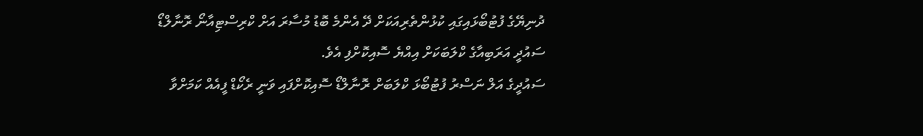ދުނިޔޭގެ ފުޓުބޯޅައިގައި ކުޅުންތެރިއަކަށް ދޭ އެންމެ ބޮޑު މުސާރަ އަށް ކްރިސްޓިއާނޯ ރޮނާލްޑޯ ސައުދީ އަރަބިއާގެ ކްލަބަކަށް އިއްޔެ ސޮއިކޮށްފި އެވެ.
ސައުދީގެ އަލް ނަސްރު ފުޓުބޯޅަ ކްލަބަށް ރޮނާލްޑޯ ސޮއިކޮށްފައި ވަނީ ރެކޯޑް ފީއެއް ކަމަށްވާ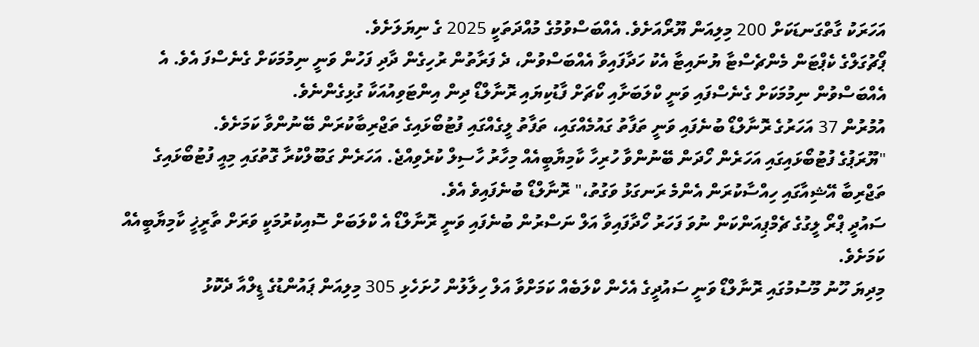އަހަރަކު ގާތްގަނޑަކަށް 200 މިލިއަން ޔޫރޯއަށެވެ. އެއްބަސްވުމުގެ މުއްދަތަކީ 2025 ގެ ނިޔަލަށެވެ.
ޕޯޗުގަލްގެ ކެޕްޓަން މެންޗެސްޓާ ޔުނައިޓާ އެކު ހަދާފައިވާ އެއްބަސްވުން، ދެ ފަރާތުން ރުހިގެން ދާދި ފަހުން ވަނީ ނިމުމަކަށް ގެނެސްފަ އެވެ. އެ އެއްބަސްވުން ނިމުމަކަށް ގެނެސްފައި ވަނީ ކްލަބަށާއި ކޯޗަށް ފާޑުކިޔައި ރޮނާލްޑޯ ދިން އިންޓަވިއުއަކާ ގުޅިގެންނެވެ.
އުމުރުން 37 އަހަރުގެ ރޮނާލްޑޯ ބުނެފައި ވަނީ ތަފާތު ގައުމެއްގައި، ތަފާތު ލީގެއްގައި ފުޓުބޯޅައިގެ ތަޖްރިބާކުރަން ބޭނުންވާ ކަމަށެވެ.
"ޔޫރަޕުގެ ފުޓުބޯޅައިގައި އަހަރެން ހޯދަން ބޭނުންވާ ހުރިހާ ކާމިޔާބީއެއް މިހާރު ހާސިލް ކުރެވިއްޖެ. އަހަރެން ގަބޫލްކުރާ ގޮތުގައި މިއީ ފުޓުބޯޅައިގެ ތަޖްރިބާ އޭޝިއާގައި ހިއްސާކުރަން އެންމެ ރަނގަޅު ވަގުތު،" ރޮނާލްޑޯ ބުނެފައިވެ އެވެ.
ސައުދީ ޕްރޯ ލީގުގެ ޗެމްޕިއަންކަން ނުވަ ފަހަރު ހޯދާފައިވާ އަލް ނަސްރުން ބުނެފައި ވަނީ ރޮނާލްޑޯ އެ ކްލަބަށް ސޮއިކުރުމަކީ ވަރަށް ތާރީޚީ ކާމިޔާބީއެއް ކަމަށެވެ.
މިދިޔަ ހޫނު މޫސުމުގައި ރޮނާލްޑޯ ވަނީ ސައުދީގެ އެހެން ކްލަބެއް ކަމަށްވާ އަލް ހިލާލުން ހުށަހެޅި 305 މިލިއަން ޕައުންޑުގެ ޑީލްއާ ދެކޮޅު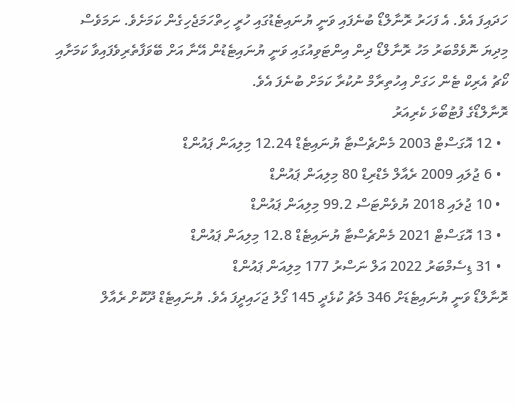ހަދައިފަ އެވެ. އެ ފަހަރު ރޮނާލްޑޯ ބުނެފައި ވަނީ ޔުނައިޓެޑުގައި ހުރީ ހިތްހަމަޖެހިގެން ކަމަށެވެ. ނަމަވެސް މިދިޔަ ނޮވެމްބަރު މަހު ރޮނާލްޑޯ ދިން އިންޓަވިއުގައި ވަނީ ޔުނައިޓެޑުން އޭނާ އަށް ބޭވަފާތެރިވެފައިވާ ކަމަށާއި ކޯޗު އެރިކް ޓެން ހަގަށް އިހުތިރާމް ނުކުރާ ކަމަށް ބުނެފަ އެވެ.
ރޮނާލްޑޯގެ ފުޓުބޯޅަ ކެރިއަރު
  • 12 އޮގަސްޓް 2003 މެންޗެސްޓާ ޔުނައިޓެޑް 12.24 މިލިއަން ޕައުންޑް
  • 6 ޖުލައި 2009 ރެއާލް މެޑްރިޑް 80 މިލިއަން ޕައުންޑް
  • 10 ޖުލައި 2018 ޔުވެންޓަސް 99.2 މިލިއަން ޕައުންޑް
  • 13 އޮގަސްޓް 2021 މެންޗެސްޓާ ޔުނައިޓެޑް 12.8 މިލިއަން ޕައުންޑް
  • 31 ޑިސެމްބަރު 2022 އަލް ނަސްރު 177 މިލިއަން ޕައުންޑް
ރޮނާލްޑޯ ވަނީ ޔުނައިޓެޑަށް 346 މެޗު ކުޅެދީ 145 ގޯލު ޖަހައިދީފަ އެވެ. ޔުނައިޓެޑް ދޫކޮށް ރެއާލް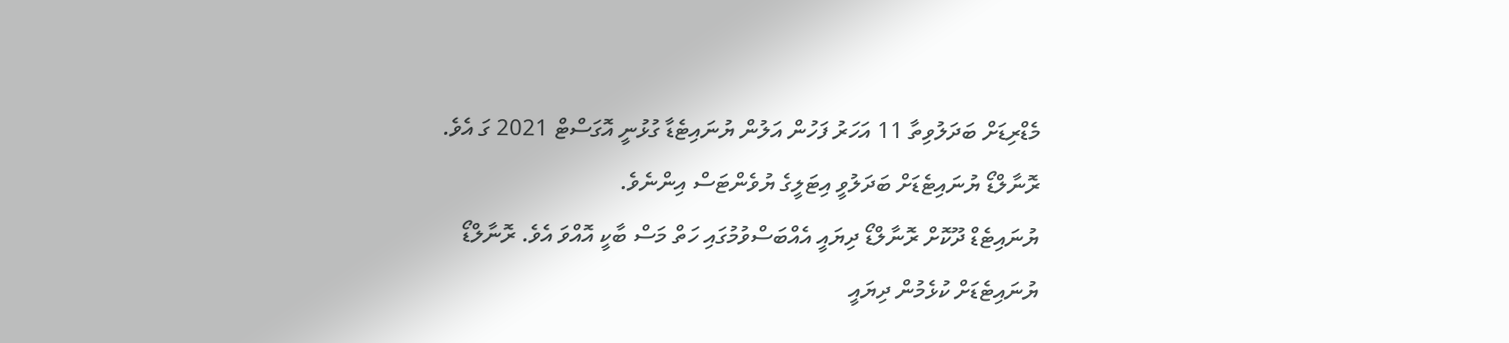މެޑްރިޑަށް ބަދަލުވިތާ 11 އަހަރު ފަހުން އަލުން ޔުނައިޓެޑާ ގުޅުނީ އޮގަސްޓް 2021 ގަ އެވެ. ރޮނާލްޑޯ ޔުނައިޓެޑަށް ބަދަލުވީ އިޓަލީގެ ޔުވެންޓަސް އިންނެވެ.
ޔުނައިޓެޑް ދޫކޮށް ރޮނާލްޑޯ ދިޔައީ އެއްބަސްވުމުގައި ހަތް މަސް ބާކީ އޮއްވަ އެވެ. ރޮނާލްޑޯ ޔުނައިޓެޑަށް ކުޅެމުން ދިޔައީ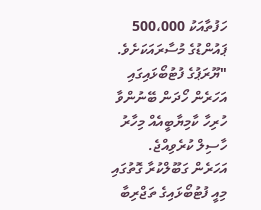ހަފުތާއަކު 500،000 ޕައުންޑުގެ މުސާރައަކަށެވެ.
"ޔޫރަޕުގެ ފުޓުބޯޅައިގައި އަހަރެން ހޯދަން ބޭނުންވާ ހުރިހާ ކާމިޔާބީއެއް މިހާރު ހާސިލް ކުރެވިއްޖެ. އަހަރެން ގަބޫލްކުރާ ގޮތުގައި މިއީ ފުޓުބޯޅައިގެ ތަޖްރިބާ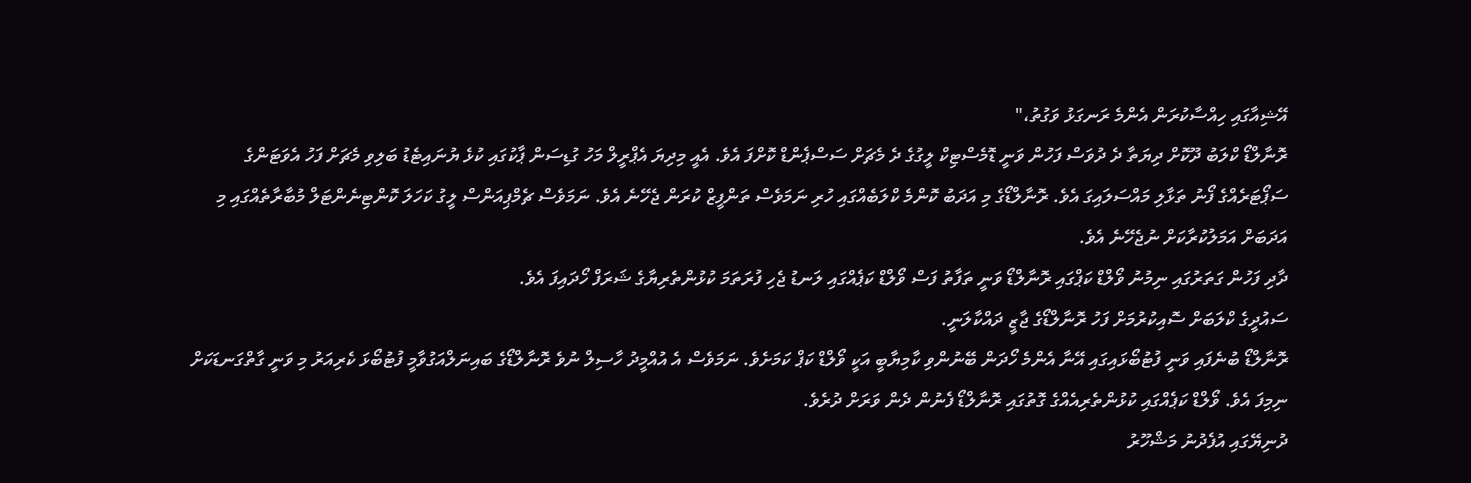އޭޝިއާގައި ހިއްސާކުރަން އެންމެ ރަނގަޅު ވަގުތު،"
ރޮނާލްޑޯ ކްލަބު ދޫކޮށް ދިޔަތާ ދެ ދުވަސް ފަހުން ވަނީ ޑޮމެސްޓިކް ލީގުގެ ދެ މެޗަށް ސަސްޕެންޑް ކޮށްފަ އެވެ. އެއީ މިދިޔަ އެޕްރީލް މަހު ގުޑިސަން ޕާކުގައި ކުޅެ ޔުނައިޓެޑު ބަލިވި މެޗަށް ފަހު އެވަޓަންގެ ސަޕޯޓަރެއްގެ ފޯނު ތަޅާލި މައްސަލައިގަ އެވެ. ރޮނާލްޑޯގެ މި އަދަބު ކޮންމެ ކްލަބެއްގައި ހުރި ނަމަވެސް ތަންފީޒް ކުރަން ޖެހޭނެ އެވެ. ނަމަވެސް ޗެމްޕިއަންސް ލީގު ކަހަލަ ކޮންޓިނެންޓަލް މުބާރާތެއްގައި މި އަދަބަށް އަމަލުކުރާކަށް ނުޖެހޭނެ އެވެ.
ދާދި ފަހުން ގަތަރުގައި ނިމުނު ވޯލްޑް ކަޕްގައި ރޮނާލްޑޯ ވަނީ ތަފާތު ފަސް ވޯލްޑް ކަޕެއްގައި ލަނޑު ޖެހި ފުރަތަމަ ކުޅުންތެރިޔާގެ ޝަރަފް ހޯދައިފަ އެވެ.
ސައުދީގެ ކްލަބަށް ސޮއިކުރުމަށް ފަހު ރޮނާލްޑޯގެ ޖާޒީ ދައްކާލަނީ.
ރޮނާލްޑޯ ބުނެފައި ވަނީ ފުޓުބޯޅައިގައި އޭނާ އެންމެ ހޯދަން ބޭނުންވި ކާމިޔާބީ އަކީ ވޯލްޑް ކަޕް ކަމަށެވެ. ނަމަވެސް އެ އުއްމީދު ހާސިލް ނުވެ ރޮނާލްޑޯގެ ބައިނަލްއަގުވާމީ ފުޓުބޯޅަ ކެރިއަރު މި ވަނީ ގާތްގަނޑަކަށް ނިމިފަ އެވެ. ވޯލްޑް ކަޕެއްގައި ކުޅުންތެރިއެއްގެ ގޮތުގައި ރޮނާލްޑޯ ފެނުން ދެން ވަރަށް ދުރެވެ.
ދުނިޔޭގައި އުފެދުނު މަޝްހޫރު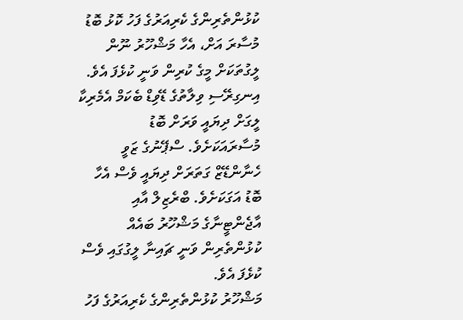ކުޅުންތެރިންގެ ކެރިއަރުގެ ފަހު ކޮޅު ބޮޑު މުސާރަ އަށް، އެހާ މަޝްހޫރު ނޫން ލީގުތަކަށް މީގެ ކުރިން ވަނީ ކުޅެފަ އެވެ. އިނގިރޭސި ވިލާތުގެ ޑޭވިޑް ބެކަމް އެމެރިކާ ލީގަށް ދިޔައީ ވަރަށް ބޮޑު މުސާރައަކަށެވެ. ސްޕޭނުގެ ޒަވީ ހެނާންޑޭޒް ގަތަރަށް ދިޔައީ ވެސް އެހާ ބޮޑު އަގަކަށެވެ. ބްރެޒިލް އާއި އާޖެންޓީނާގެ މަޝްހޫރު ބައެއް ކުޅުންތެރިން ވަނީ ޗައިނާ ލީގުގައި ވެސް ކުޅެފަ އެވެ.
މަޝްހޫރު ކުޅުންތެރިންގެ ކެރިއަރުގެ ފަހު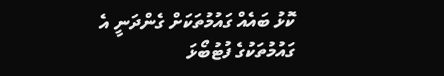ކޮޅު ބައެއް ގައުމުތަކަށް ގެންދަނީ އެ ގައުމުތަކުގެ ފުޓުބޯޅަ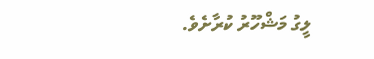ލީގު މަޝްހޫރު ކުރާށެވެ.